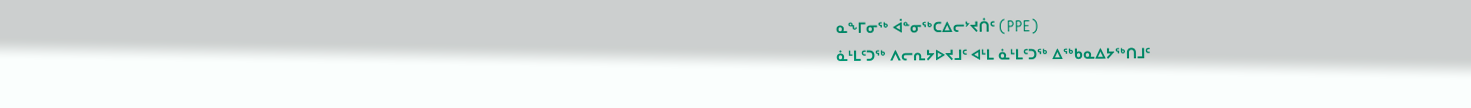ᓇᖕᒥᓂᖅ ᐋᓐᓂᖅᑕᐃᓕᔾᔪᑏᑦ (PPE)
ᓈᒻᒪᑦᑐᖅ ᐱᓕᕆᔭᐅᔪᒧᑦ ᐊᒻᒪ ᓈᒻᒪᑦᑐᖅ ᐃᖅᑲᓇᐃᔭᖅᑎᒧᑦ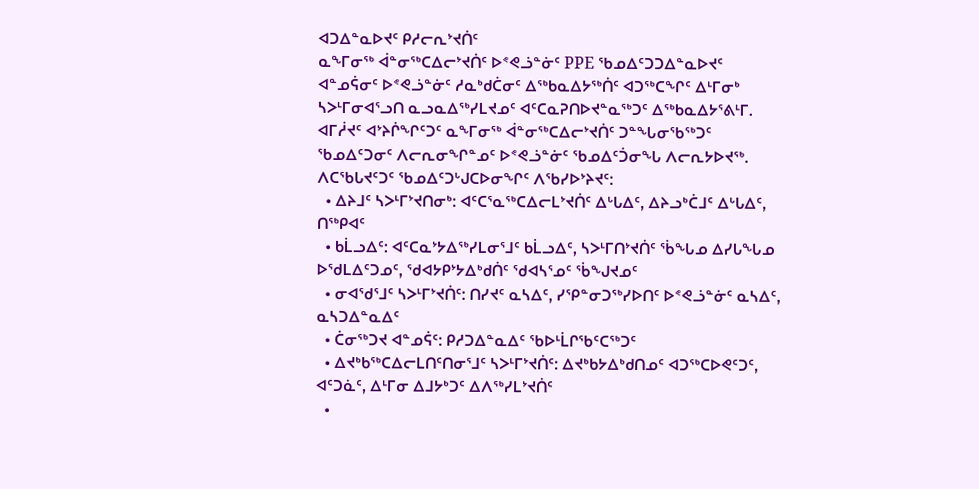ᐊᑐᐃᓐᓇᐅᔪᑦ ᑭᓱᓕᕆᔾᔪᑏᑦ
ᓇᖕᒥᓂᖅ ᐋᓐᓂᖅᑕᐃᓕᔾᔪᑏᑦ ᐅᕝᕙᓘᓐᓃᑦ PPE ᖃᓄᐃᑦᑐᑐᐃᓐᓇᐅᔪᑦ ᐊᓐᓄᕌᓂᑦ ᐅᕝᕙᓘᓐᓃᑦ ᓱᓇᒃᑯᑖᓂᑦ ᐃᖅᑲᓇᐃᔭᖅᑏᑦ ᐊᑐᖅᑕᖏᑦ ᐃᒻᒥᓂᒃ ᓴᐳᒻᒥᓂᐊᕐᓗᑎ ᓇᓗᓇᐃᖅᓯᒪᔪᓄᑦ ᐊᑦᑕᓇᕈᑎᐅᔪᓐᓇᖅᑐᑦ ᐃᖅᑲᓇᐃᔭᕐᕕᒻᒥ. ᐊᒥᓲᔪᑦ ᐊᔾᔨᒌᖏᑦᑐᑦ ᓇᖕᒥᓂᖅ ᐋᓐᓂᖅᑕᐃᓕᔾᔪᑏᑦ ᑐᓐᖓᓂᖃᖅᑐᑦ ᖃᓄᐃᑦᑐᓂᑦ ᐱᓕᕆᓂᖏᓐᓄᑦ ᐅᕝᕙᓘᓐᓃᑦ ᖃᓄᐃᑦᑑᓂᖓ ᐱᓕᕆᔭᐅᔪᖅ. ᐱᑕᖃᒐᔪᑦᑐᑦ ᖃᓄᐃᑦᑐᒡᒍᑕᐅᓂᖏᑦ ᐱᖃᓯᐅᔾᔨᔪᑦ:
  • ᐃᔨᒧᑦ ᓴᐳᒻᒥᔾᔪᑎᓂᒃ: ᐊᑦᑕᕐᓇᖅᑕᐃᓕᒪᔾᔪᑏᑦ ᐃᒡᒐᐃᑦ, ᐃᔨᓗᒃᑖᒧᑦ ᐃᒡᒐᐃᑦ, ᑎᖅᑭᐊᑦ
  • ᑲᒫᓗᐃᑦ: ᐊᑦᑕᓇᔾᔭᐃᖅᓯᒪᓂᕐᒧᑦ ᑲᒫᓗᐃᑦ, ᓴᐳᒻᒥᑎᔾᔪᑏᑦ ᖄᖓᓄ ᐃᓯᒐᖓᓄ ᐅᖁᒪᐃᑦᑐᓄᑦ, ᖁᐊᔭᑭᔾᔭᐃᒃᑯᑏᑦ ᖁᐊᓴᕐᓄᑦ ᖄᖑᔪᓄᑦ
  • ᓂᐊᖁᕐᒧᑦ ᓴᐳᒻᒥᔾᔪᑏᑦ: ᑎᓯᔪᑦ ᓇᓴᐃᑦ, ᓯᕿᓐᓂᑐᖅᓯᐅᑎᑦ ᐅᕝᕙᓘᓐᓃᑦ ᓇᓴᐃᑦ, ᓇᓴᑐᐃᓐᓇᐃᑦ
  • ᑖᓂᖅᑐᔪ ᐊᓐᓄᕌᑦ: ᑭᓱᑐᐃᓐᓇᐃᑦ ᖃᐅᒻᒫᒋᖃᑦᑕᖅᑐᑦ
  • ᐃᔪᒃᑲᖅᑕᐃᓕᒪᑎᑦᑎᓂᕐᒧᑦ ᓴᐳᒻᒥᔾᔪᑏᑦ: ᐃᔪᒃᑲᔭᐃᒃᑯᑎᓄᑦ ᐊᑐᖅᑕᐅᕙᑦᑐᑦ, ᐊᑦᑐᓈᑦ, ᐃᒻᒥᓂ ᐃᒧᔭᒃᑐᑦ ᐃᐱᖅᓯᒪᔾᔪᑏᑦ
  •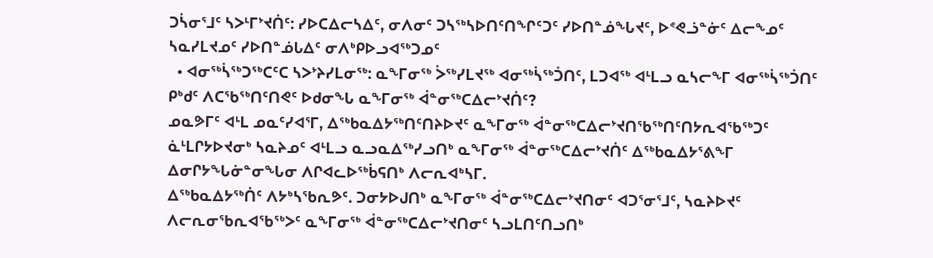ᑐᓵᓂᕐᒧᑦ ᓴᐳᒻᒥᔾᔪᑏᑦ: ᓯᐅᑕᐃᓕᓴᐃᑦ, ᓂᐱᓂᑦ ᑐᓴᖅᓴᐅᑎᑦᑎᖏᑦᑐᑦ ᓯᐅᑎᓐᓅᖓᔪᑦ, ᐅᕝᕙᓘᓐᓃᑦ ᐃᓕᖕᓄᑦ ᓴᓇᓯᒪᔪᓄᑦ ᓯᐅᑎᓐᓅᒐᐃᑦ ᓂᐱᒃᑭᐅᓗᐊᖅᑐᓄᑦ
  • ᐊᓂᖅᓵᖅᑐᖅᑕᑦᑕ ᓴᐳᔾᔨᓯᒪᓂᖅ: ᓇᖕᒥᓂᖅ ᐴᖅᓯᒪᔪᖅ ᐊᓂᖅᓵᖅᑑᑎᑦ, ᒪᑐᐊᖅ ᐊᒻᒪᓗ ᓇᓴᓕᖕᒥ ᐊᓂᖅᓵᖅᑑᑎᑦ
ᑭᒃᑯᑦ ᐱᑕᖃᖅᑎᑦᑎᕙᑦ ᐅᑯᓂᖓ ᓇᖕᒥᓂᖅ ᐋᓐᓂᖅᑕᐃᓕᔾᔪᑏᑦ?
ᓄᓇᕗᒥᑦ ᐊᒻᒪ ᓄᓇᑦᓯᐊᕐᒥ, ᐃᖅᑲᓇᐃᔭᖅᑎᑦᑎᔨᐅᔪᑦ ᓇᖕᒥᓂᖅ ᐋᓐᓂᖅᑕᐃᓕᔾᔪᑎᖃᖅᑎᑦᑎᔭᕆᐊᖃᖅᑐᑦ ᓈᒻᒪᒋᔭᐅᔪᓂᒃ ᓴᓇᔨᓄᑦ ᐊᒻᒪᓗ ᓇᓗᓇᐃᖅᓯᓗᑎᒃ ᓇᖕᒥᓂᖅ ᐋᓐᓂᖅᑕᐃᓕᔾᔪᑏᑦ ᐃᖅᑲᓇᐃᔭᕐᕕᖕᒥ ᐃᓂᒋᔭᖓᓃᓐᓂᖓᓂ ᐱᒋᐊᓚᐅᖅᑳᕋᑎᒃ ᐱᓕᕆᐊᒃᓴᒥ.
ᐃᖅᑲᓇᐃᔭᖅᑏᑦ ᐱᔭᒃᓴᖃᕆᕗᑦ. ᑐᓂᔭᐅᒍᑎᒃ ᓇᖕᒥᓂᖅ ᐋᓐᓂᖅᑕᐃᓕᔾᔪᑎᓂᑦ ᐊᑐᕐᓂᕐᒧᑦ, ᓴᓇᔨᐅᔪᑦ ᐱᓕᕆᓂᖃᕆᐊᖃᖅᐳᑦ ᓇᖕᒥᓂᖅ ᐋᓐᓂᖅᑕᐃᓕᔾᔪᑎᓂᑦ ᓴᓗᒪᑎᑦᑎᓗᑎᒃ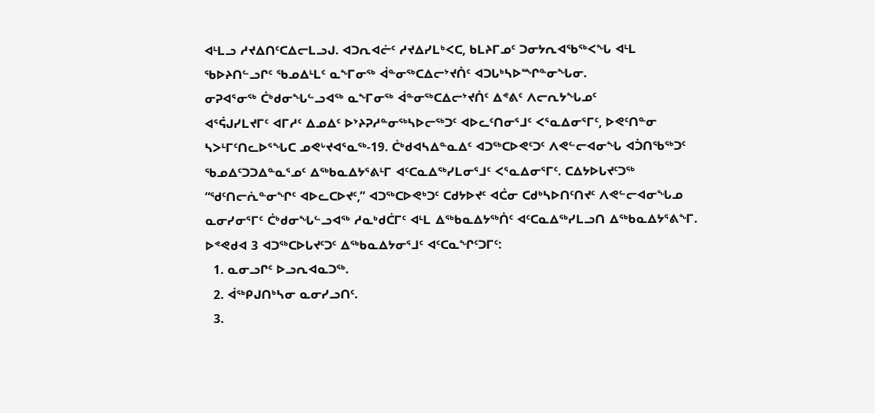ᐊᒻᒪᓗ ᓱᔪᐃᑎᑦᑕᐃᓕᒪᓗᒍ. ᐊᑐᕆᐊᓖᑦ ᓱᔪᐃᓯᒪᒃᐸᑕ, ᑲᒪᔨᒥᓄᑦ ᑐᓂᔭᕆᐊᖃᖅᐸᖓ ᐊᒻᒪ ᖃᐅᔨᑎᓪᓗᒋᑦ ᖃᓄᐃᒻᒪᑦ ᓇᖕᒥᓂᖅ ᐋᓐᓂᖅᑕᐃᓕᔾᔪᑏᑦ ᐊᑐᒐᒃᓴᐅᙱᓐᓂᖓᓂ.
ᓂᕈᐊᕐᓂᖅ ᑖᒃᑯᓂᖓᓪᓗᐊᖅ ᓇᖕᒥᓂᖅ ᐋᓐᓂᖅᑕᐃᓕᔾᔪᑏᑦ ᐃᕝᕕᑦ ᐱᓕᕆᔭᖓᓄᑦ
ᐊᕐᕌᒍᓯᒪᔪᒥᑦ ᐊᒥᓱᑦ ᐃᓄᐃᑦ ᐅᔾᔨᕈᓱᓐᓂᖅᓴᐅᓕᖅᑐᑦ ᐊᐅᓚᑦᑎᓂᕐᒧᑦ ᐸᕐᓇᐃᓂᕐᒥᑦ, ᐅᕙᑦᑎᓐᓂ ᓴᐳᒻᒥᑦᑎᓚᐅᕐᖓᑕ ᓄᕙᒡᔪᐊᕐᓇᖅ-19. ᑖᒃᑯᐊᓴᐃᓐᓇᐃᑦ ᐊᑐᖅᑕᐅᕙᑦᑐᑦ ᐱᕙᓪᓕᐊᓂᖓ ᐊᑑᑎᖃᖅᑐᑦ ᖃᓄᐃᑦᑐᑐᐃᓐᓇᕐᓄᑦ ᐃᖅᑲᓇᐃᔭᕐᕕᒻᒥ ᐊᑦᑕᓇᐃᖅᓯᒪᓂᕐᒧᑦ ᐸᕐᓇᐃᓂᕐᒥᑦ. ᑕᐃᔭᐅᒐᔪᑦᑐᖅ “ᖁᑦᑎᓕᕇᓐᓂᖏᑦ ᐊᐅᓚᑕᐅᔪᑦ,” ᐊᑐᖅᑕᐅᕙᒃᑐᑦ ᑕᑯᔭᐅᔪᑦ ᐊᑖᓂ ᑕᑯᒃᓴᐅᑎᑦᑎᔪᑦ ᐱᕙᓪᓕᐊᓂᖓᓄ ᓇᓂᓯᓂᕐᒥᑦ ᑖᒃᑯᓂᖓᓪᓗᐊᖅ ᓱᓇᒃᑯᑖᒥᑦ ᐊᒻᒪ ᐃᖅᑲᓇᐃᔭᖅᑏᑦ ᐊᑦᑕᓇᐃᖅᓯᒪᓗᑎ ᐃᖅᑲᓇᐃᔭᕐᕕᖕᒥ. ᐅᕝᕙᑯᐊ 3 ᐊᑐᖅᑕᐅᒐᔪᑦᑐᑦ ᐃᖅᑲᓇᐃᔭᓂᕐᒧᑦ ᐊᑦᑕᓇᖏᑦᑐᒥᑦ:
  1. ᓇᓂᓗᒋᑦ ᐅᓗᕆᐊᓇᑐᖅ.
  2. ᐋᖅᑭᒍᑎᒃᓴᓂ ᓇᓂᓯᓗᑎᑦ.
  3.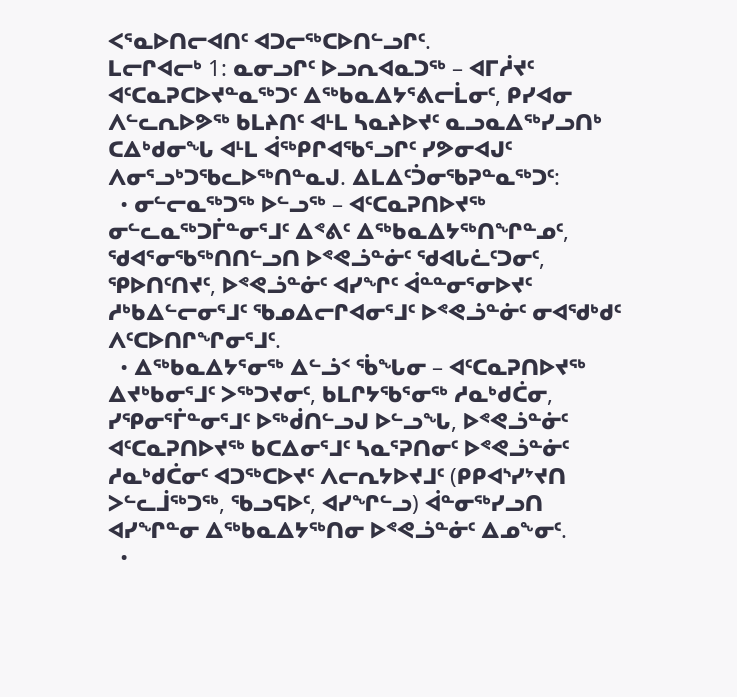ᐸᕐᓇᐅᑎᓕᐊᑎᑦ ᐊᑐᓕᖅᑕᐅᑎᓪᓗᒋᑦ.
ᒪᓕᒋᐊᓕᒃ 1: ᓇᓂᓗᒋᑦ ᐅᓗᕆᐊᓇᑐᖅ – ᐊᒥᓲᔪᑦ ᐊᑦᑕᓇᕈᑕᐅᔪᓐᓇᖅᑐᑦ ᐃᖅᑲᓇᐃᔭᕐᕕᓕᒫᓂᑦ, ᑭᓯᐊᓂ ᐱᓪᓚᕆᐅᕗᖅ ᑲᒪᔨᑎᑦ ᐊᒻᒪ ᓴᓇᔨᐅᔪᑦ ᓇᓗᓇᐃᖅᓯᓗᑎᒃ ᑕᐃᒃᑯᓂᖓ ᐊᒻᒪ ᐋᖅᑭᒋᐊᖃᕐᓗᒋᑦ ᓯᕗᓂᐊᒍᑦ ᐱᓂᕐᓗᒃᑐᖃᓚᐅᖅᑎᓐᓇᒍ. ᐃᒪᐃᑦᑑᓂᖃᕈᓐᓇᖅᑐᑦ:
  • ᓂᓪᓕᓇᖅᑐᖅ ᐅᓪᓗᖅ – ᐊᑦᑕᓇᕈᑎᐅᔪᖅ ᓂᓪᓚᓇᖅᑐᒦᓐᓂᕐᒧᑦ ᐃᕝᕕᑦ ᐃᖅᑲᓇᐃᔭᖅᑎᖏᓐᓄᑦ, ᖁᐊᕐᓂᖃᖅᑎᑎᓪᓗᑎ ᐅᕝᕙᓘᓐᓃᑦ ᖁᐊᒐᓛᑦᑐᓂᑦ, ᕿᐅᑎᑦᑎᔪᑦ, ᐅᕝᕙᓘᓐᓃᑦ ᐊᓯᖏᑦ ᐋᓐᓐᓂᕐᓂᐅᔪᑦ ᓱᒃᑲᐃᓪᓕᓂᕐᒧᑦ ᖃᓄᐃᓕᒋᐊᓂᕐᒧᑦ ᐅᕝᕙᓘᓐᓃᑦ ᓂᐊᖁᒃᑯᑦ ᐱᑦᑕᐅᑎᒋᖏᓂᕐᒧᑦ.
  • ᐃᖅᑲᓇᐃᔭᕐᓂᖅ ᐃᓪᓘᑉ ᖄᖓᓂ – ᐊᑦᑕᓇᕈᑎᐅᔪᖅ ᐃᔪᒃᑲᓂᕐᒧᑦ ᐳᖅᑐᔪᓂᑦ, ᑲᒪᒋᔭᖃᕐᓂᖅ ᓱᓇᒃᑯᑖᓂ, ᓯᕿᓂᕐᒦᓐᓂᕐᒧᑦ ᐅᖅᑰᑎᓪᓗᒍ ᐅᓪᓗᖓ, ᐅᕝᕙᓘᓐᓃᑦ ᐊᑦᑕᓇᕈᑎᐅᔪᖅ ᑲᑕᐃᓂᕐᒧᑦ ᓴᓇᕐᕈᑎᓂᑦ ᐅᕝᕙᓘᓐᓃᑦ ᓱᓇᒃᑯᑖᓂᑦ ᐊᑐᖅᑕᐅᔪᑦ ᐱᓕᕆᔭᐅᔪᒧᑦ (ᑭᑭᐊᔅᓯᔾᔪᑎ ᐳᓪᓚᒨᖅᑐᖅ, ᖃᓗᕋᐅᑦ, ᐊᓯᖏᓪᓗ) ᐋᓐᓂᖅᓯᓗᑎ ᐊᓯᖏᓐᓂ ᐃᖅᑲᓇᐃᔭᖅᑎᓂ ᐅᕝᕙᓘᓐᓃᑦ ᐃᓄᖕᓂᑦ.
  •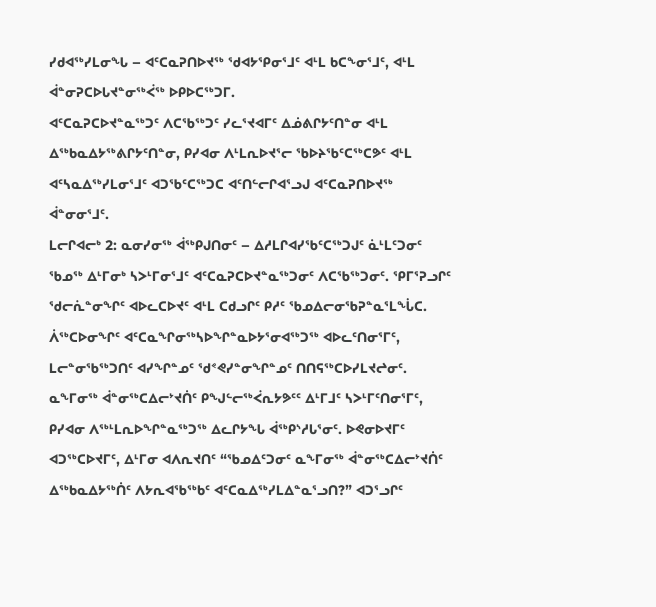ᓯᑯᐊᖅᓯᒪᓂᖓ – ᐊᑦᑕᓇᕈᑎᐅᔪᖅ ᖁᐊᔭᕿᓂᕐᒧᑦ ᐊᒻᒪ ᑲᑕᖕᓂᕐᒧᑦ, ᐊᒻᒪ ᐋᓐᓂᕈᑕᐅᒐᔪᓐᓂᖅᐹᖅ ᐅᑭᐅᑕᖅᑐᒥ.
ᐊᑦᑕᓇᕈᑕᐅᔪᓐᓇᖅᑐᑦ ᐱᑕᖃᖅᑐᑦ ᓯᓚᕐᔪᐊᒥᑦ ᐃᓅᕕᒋᔭᑦᑎᓐᓂ ᐊᒻᒪ ᐃᖅᑲᓇᐃᔭᖅᕕᒋᔭᑦᑎᓐᓂ, ᑭᓯᐊᓂ ᐱᒻᒪᕆᐅᔪᕐᓕ ᖃᐅᔨᖃᑦᑕᖅᑕᕗᑦ ᐊᒻᒪ ᐊᑦᓴᓇᐃᖅᓯᒪᓂᕐᒧᑦ ᐊᑐᖃᑦᑕᖅᑐᑕ ᐊᑦᑎᓪᓕᒋᐊᕐᓗᒍ ᐊᑦᑕᓇᕈᑎᐅᔪᖅ ᐋᓐᓂᓂᕐᒧᑦ.
ᒪᓕᒋᐊᓕᒃ 2: ᓇᓂᓯᓂᖅ ᐋᖅᑭᒍᑎᓂᑦ – ᐃᓱᒪᒋᐊᓯᖃᑦᑕᖅᑐᒍᑦ ᓈᒻᒪᑦᑐᓂᑦ ᖃᓄᖅ ᐃᒻᒥᓂᒃ ᓴᐳᒻᒥᓂᕐᒧᑦ ᐊᑦᑕᓇᕈᑕᐅᔪᓐᓇᖅᑐᓂᑦ ᐱᑕᖃᖅᑐᓂᑦ. ᕿᒥᕐᕈᓗᒋᑦ ᖁᓕᕇᓐᓂᖏᑦ ᐊᐅᓚᑕᐅᔪᑦ ᐊᒻᒪ ᑕᑯᓗᒋᑦ ᑭᓱᑦ ᖃᓄᐃᓕᓂᖃᕈᓐᓇᕐᒪᖔᑕ. ᐲᖅᑕᐅᓂᖏᑦ ᐊᑦᑕᓇᖏᓂᖅᓴᐅᖏᓐᓇᐅᔭᕐᓂᐊᖅᑐᖅ ᐊᐅᓚᑦᑎᓂᕐᒥᑦ, ᒪᓕᓐᓂᖃᖅᑐᑎᑦ ᐊᓯᖏᓐᓄᑦ ᖁᕝᕙᓯᓐᓂᖏᓐᓄᑦ ᑎᑎᕋᖅᑕᐅᓯᒪᔪᖠᓂᑦ. ᓇᖕᒥᓂᖅ ᐋᓐᓂᖅᑕᐃᓕᔾᔪᑏᑦ ᑭᖑᓪᓕᖅᐹᕆᔭᕗᑦᑦ ᐃᒻᒥᒧᑦ ᓴᐳᒻᒥᑦᑎᓂᕐᒥᑦ, ᑭᓯᐊᓂ ᐱᖅᒻᒪᕆᐅᖏᓐᓇᖅᑐᖅ ᐃᓚᒋᔭᖓ ᐋᖅᑭᔅᓱᒐᕐᓂᑦ. ᐅᕙᓂᐅᔪᒥᑦ ᐊᑐᖅᑕᐅᔪᒥᑦ, ᐃᒻᒥᓂ ᐊᐱᕆᔪᑎᑦ “ᖃᓄᐃᑦᑐᓂᑦ ᓇᖕᒥᓂᖅ ᐋᓐᓂᖅᑕᐃᓕᔾᔪᑏᑦ ᐃᖅᑲᓇᐃᔭᖅᑏᑦ ᐱᔭᕆᐊᖃᖅᑲᑦ ᐊᑦᑕᓇᐃᖅᓯᒪᐃᓐᓇᕐᓗᑎ?” ᐊᑐᕐᓗᒋᑦ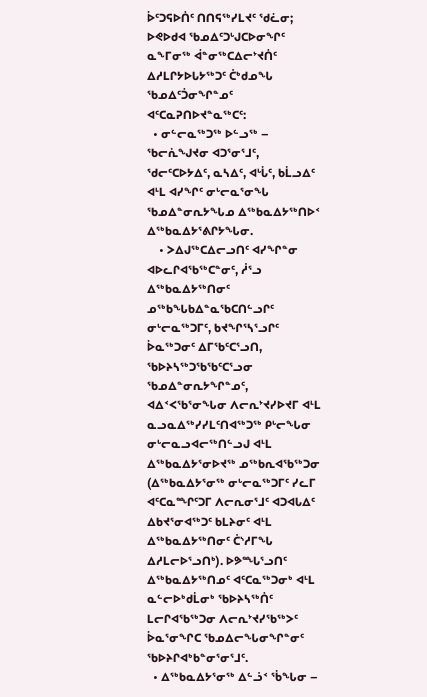ᐆᑦᑐᕋᐅᑏᑦ ᑎᑎᕋᖅᓯᒪᔪᑦ ᖁᓛᓂ; ᐅᕙᐅᑯᐊ ᖃᓄᐃᑦᑐᒡᒍᑕᐅᓂᖏᑦ ᓇᖕᒥᓂᖅ ᐋᓐᓂᖅᑕᐃᓕᔾᔪᑏᑦ ᐃᓱᒪᒋᔭᐅᒐᔭᖅᑐᑦ ᑖᒃᑯᓄᖓ ᖃᓄᐃᑦᑑᓂᖏᓐᓄᑦ ᐊᑦᑕᓇᕈᑎᐅᔪᓐᓇᖅᑕᑦ:
  • ᓂᓪᓕᓇᖅᑐᖅ ᐅᓪᓗᖅ – ᖃᓕᕇᖑᔪᓂ ᐊᑐᕐᓂᕐᒧᑦ, ᖁᓕᑦᑕᐅᔭᐃᑦ, ᓇᓴᐃᑦ, ᐊᒡᒑᑦ, ᑲᒫᓗᐃᑦ ᐊᒻᒪ ᐊᓯᖏᑦ ᓂᒡᓕᓇᕐᓂᖓ ᖃᓄᐃᓐᓂᕆᔭᖓᓄ ᐃᖅᑲᓇᐃᔭᖅᑎᐅᑉ ᐃᖅᑲᓇᐃᔭᕐᕕᒋᔭᖓᓂ.
    • ᐳᐃᒍᖅᑕᐃᓕᓗᑎᑦ ᐊᓯᖏᓐᓂ ᐊᐅᓚᒋᐊᖃᖅᑕᓐᓂᑦ, ᓲᕐᓗ ᐃᖅᑲᓇᐃᔭᖅᑎᓂᑦ ᓄᖅᑲᖓᑲᐃᓐᓇᖃᑕᑎᓪᓗᒋᑦ ᓂᒡᓕᓇᖅᑐᒥᑦ, ᑲᔪᖏᕐᓴᕐᓗᒋᑦ ᐆᓇᖅᑐᓂᑦ ᐃᒥᖃᑦᑕᕐᓗᑎ, ᖃᐅᔨᓴᖅᑐᖃᖃᑦᑕᕐᓗᓂ ᖃᓄᐃᓐᓂᕆᔭᖏᓐᓄᑦ, ᐊᐃᑉᐸᖃᕐᓂᖓᓂ ᐱᓕᕆᔾᔪᓯᐅᔪᒥ ᐊᒻᒪ ᓇᓗᓇᐃᖅᓯᓯᒪᑦᑎᐊᖅᑐᖅ ᑭᒡᓕᖓᓂ ᓂᒡᓕᓇᓗᐊᓕᖅᑎᓪᓗᒍ ᐊᒻᒪ ᐃᖅᑲᓇᐃᔭᕐᓂᐅᔪᖅ ᓄᖅᑲᕆᐊᖃᖅᑐᓂ (ᐃᖅᑲᓇᐃᔭᕐᓂᖅ ᓂᒡᓕᓇᖅᑐᒥᑦ ᓯᓚᒥ ᐊᑦᑕᓇᙱᑦᑐᒥ ᐱᓕᕆᓂᕐᒧᑦ ᐊᑐᐊᒐᐃᑦ ᐃᑲᔪᕐᓂᐊᖅᑐᑦ ᑲᒪᔨᓂᑦ ᐊᒻᒪ ᐃᖅᑲᓇᐃᔭᖅᑎᓂᑦ ᑖᔅᓱᒥᖓ ᐃᓱᒪᓕᐅᕐᓗᑎᒃ). ᐅᕗᙵᕐᓗᑎᑦ ᐃᖅᑲᓇᐃᔭᖅᑎᓄᑦ ᐊᑦᑕᓇᖅᑐᓂᒃ ᐊᒻᒪ ᓇᓪᓕᐅᒃᑯᒫᓂᒃ ᖃᐅᔨᓴᖅᑏᑦ ᒪᓕᒋᐊᖃᖅᑐᓂ ᐱᓕᕆᔾᔪᓯᖃᖅᐳᑦ ᐆᓇᕐᓂᖏᑕ ᖃᓄᐃᓕᖓᓂᖏᓐᓂᑦ ᖃᐅᔨᒋᐊᒃᑲᓐᓂᕐᓂᕐᒧᑦ.
  • ᐃᖅᑲᓇᐃᔭᕐᓂᖅ ᐃᓪᓘᑉ ᖄᖓᓂ –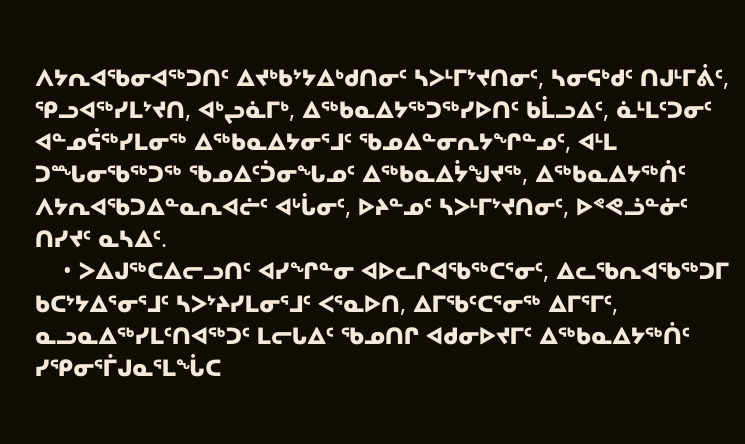ᐱᔭᕆᐊᖃᓂᐊᖅᑐᑎᑦ ᐃᔪᒃᑲᔾᔭᐃᒃᑯᑎᓂᑦ ᓴᐳᒻᒥᔾᔪᑎᓂᑦ, ᓴᓂᕋᒃᑯᑦ ᑎᒍᒻᒥᕖᑦ, ᕿᓗᐊᖅᓯᒪᔾᔪᑎ, ᐊᒃᖢᓈᒥᒃ, ᐃᖅᑲᓇᐃᔭᖅᑐᖅᓯᐅᑎᑦ ᑲᒫᓗᐃᑦ, ᓈᒻᒪᑦᑐᓂᑦ ᐊᓐᓄᕌᖅᓯᒪᓂᖅ ᐃᖅᑲᓇᐃᔭᓂᕐᒧᑦ ᖃᓄᐃᓐᓂᕆᔭᖏᓐᓄᑦ, ᐊᒻᒪ ᑐᙵᓂᖃᖅᑐᖅ ᖃᓄᐃᑦᑑᓂᖓᓄᑦ ᐃᖅᑲᓇᐃᔮᖑᔪᖅ, ᐃᖅᑲᓇᐃᔭᖅᑏᑦ ᐱᔭᕆᐊᖃᑐᐃᓐᓇᕆᐊᓖᑦ ᐊᒡᒑᓂᑦ, ᐅᔨᓐᓄᑦ ᓴᐳᒻᒥᔾᔪᑎᓂᑦ, ᐅᕝᕙᓘᓐᓃᑦ ᑎᓯᔪᑦ ᓇᓴᐃᑦ.
    • ᐳᐃᒍᖅᑕᐃᓕᓗᑎᑦ ᐊᓯᖏᓐᓂ ᐊᐅᓚᒋᐊᖃᖅᑕᕐᓂᑦ, ᐃᓚᖃᕆᐊᖃᖅᑐᒥ ᑲᑕᔾᔭᐃᕐᓂᕐᒧᑦ ᓴᐳᔾᔨᓯᒪᓂᕐᒧᑦ ᐸᕐᓇᐅᑎ, ᐃᒥᖃᑦᑕᕐᓂᖅ ᐃᒥᕐᒥᑦ, ᓇᓗᓇᐃᖅᓯᒪᑦᑎᐊᖅᑐᑦ ᒪᓕᒐᐃᑦ ᖃᓄᑎᒋ ᐊᑯᓂᐅᔪᒥᑦ ᐃᖅᑲᓇᐃᔭᖅᑏᑦ ᓯᕿᓂᕐᒦᒍᓇᕐᒪᖔᑕ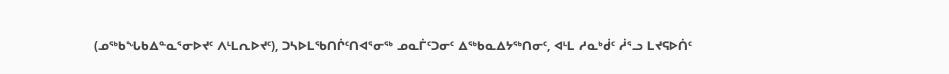(ᓄᖅᑲᖓᑲᐃᓐᓇᕐᓂᐅᔪᑦ ᐱᒻᒪᕆᐅᔪᑦ), ᑐᓴᐅᒪᖃᑎᒌᑦᑎᐊᕐᓂᖅ ᓄᓇᒦᑦᑐᓂᑦ ᐃᖅᑲᓇᐃᔭᖅᑎᓂᑦ, ᐊᒻᒪ ᓱᓇᒃᑰᑦ ᓲᕐᓗ ᒪᔪᕋᐅᑏᑦ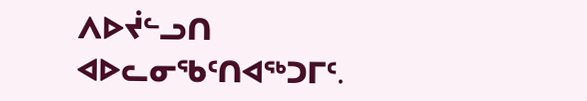ᐱᐅᔫᓪᓗᑎ ᐊᐅᓚᓂᖃᑦᑎᐊᖅᑐᒥᑦ.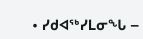• ᓯᑯᐊᖅᓯᒪᓂᖓ –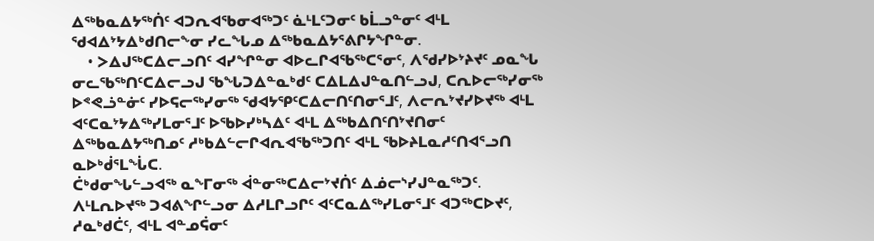ᐃᖅᑲᓇᐃᔭᖅᑏᑦ ᐊᑐᕆᐊᖃᓂᐊᖅᑐᑦ ᓈᒻᒪᑦᑐᓂᑦ ᑲᒫᓗᓐᓂᑦ ᐊᒻᒪ ᖁᐊᐃᔾᔭᐃᒃᑯᑎᓕᖕᓂ ᓯᓚᖓᓄ ᐃᖅᑲᓇᐃᔭᕐᕕᒋᔭᖏᓐᓂ.
    • ᐳᐃᒍᖅᑕᐃᓕᓗᑎᑦ ᐊᓯᖏᓐᓂ ᐊᐅᓚᒋᐊᖃᖅᑕᕐᓂᑦ, ᐱᖁᓯᐅᔾᔨᔪᑦ ᓄᓇᖓ ᓂᓚᖃᖅᑎᑦᑕᐃᓕᓗᒍ ᖃᖓᑐᐃᓐᓇᒃᑯᑦ ᑕᐃᒪᐃᒍᓐᓇᑎᓪᓗᒍ, ᑕᕆᐅᓕᖅᓯᓂᖅ ᐅᕝᕙᓘᓐᓃᑦ ᓯᐅᕋᓕᖅᓯᓂᖅ ᖁᐊᔭᕿᑦᑕᐃᓕᑎᑦᑎᓂᕐᒧᑦ, ᐱᓕᕆᔾᔪᓯᐅᔪᖅ ᐊᒻᒪ ᐊᑦᑕᓇᔾᔭᐃᖅᓯᒪᓂᕐᒧᑦ ᐅᖃᐅᓯᒃᓴᐃᑦ ᐊᒻᒪ ᐃᖅᑲᐃᑎᑦᑎᔾᔪᑎᓂᑦ ᐃᖅᑲᓇᐃᔭᖅᑎᓄᑦ ᓱᒃᑲᐃᓪᓕᒋᐊᕆᐊᖃᖅᑐᑎᑦ ᐊᒻᒪ ᖃᐅᔨᒪᓇᓱᑦᑎᐊᕐᓗᑎ ᓇᐅᒃᑰᕐᒪᖔᑕ.
ᑖᒃᑯᓂᖓᓪᓗᐊᖅ ᓇᖕᒥᓂᖅ ᐋᓐᓂᖅᑕᐃᓕᔾᔪᑏᑦ ᐃᓅᓕᔅᓯᒍᓐᓇᖅᑐᑦ. ᐱᒻᒪᕆᐅᔪᖅ ᑐᐊᕕᖏᓪᓗᓂ ᐃᓱᒪᒋᓗᒋᑦ ᐊᑦᑕᓇᐃᖅᓯᒪᓂᕐᒧᑦ ᐊᑐᖅᑕᐅᔪᑦ, ᓱᓇᒃᑯᑖᑦ, ᐊᒻᒪ ᐊᓐᓄᕌᓂᑦ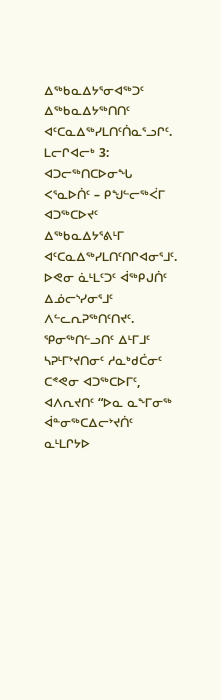ᐃᖅᑲᓇᐃᔭᕐᓂᐊᖅᑐᑦ ᐃᖅᑲᓇᐃᔭᖅᑎᑎᑦ ᐊᑦᑕᓇᐃᖅᓯᒪᑎᑦᑏᓇᕐᓗᒋᑦ.
ᒪᓕᒋᐊᓕᒃ 3: ᐊᑐᓕᖅᑎᑕᐅᓂᖓ ᐸᕐᓇᐅᑏᑦ – ᑭᖑᓪᓕᖅᐹᒥ ᐊᑐᖅᑕᐅᔪᑦ ᐃᖅᑲᓇᐃᔭᕐᕕᒻᒥ ᐊᑦᑕᓇᐃᖅᓯᒪᑎᑦᑎᒋᐊᓂᕐᒧᑦ. ᐅᕙᓂ ᓈᒻᒪᑦᑐᑦ ᐋᖅᑭᒍᑏᑦ ᐃᓅᓕᔅᓯᓂᕐᒧᑦ ᐱᓪᓚᕆᕈᖅᑎᑦᑎᔪᑦ. ᕿᓂᖅᑎᓪᓗᑎᑦ ᐃᒻᒥᒧᑦ ᓴᕈᒻᒥᔾᔪᑎᓂᑦ ᓱᓇᒃᑯᑖᓂᑦ ᑕᕝᕙᓂ ᐊᑐᖅᑕᐅᒥᑦ, ᐊᐱᕆᔪᑎᑦ “ᐅᓇ ᓇᖕᒥᓂᖅ ᐋᓐᓂᖅᑕᐃᓕᔾᔪᑏᑦ ᓇᒻᒪᒋᔭᐅ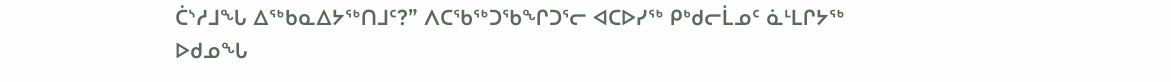ᑖᔅᓱᒧᖓ ᐃᖅᑲᓇᐃᔭᖅᑎᒧᑦ?” ᐱᑕᖃᖅᑐᖃᖏᑐᕐᓕ ᐊᑕᐅᓯᖅ ᑭᒃᑯᓕᒫᓄᑦ ᓈᒻᒪᒋᔭᖅ ᐅᑯᓄᖓ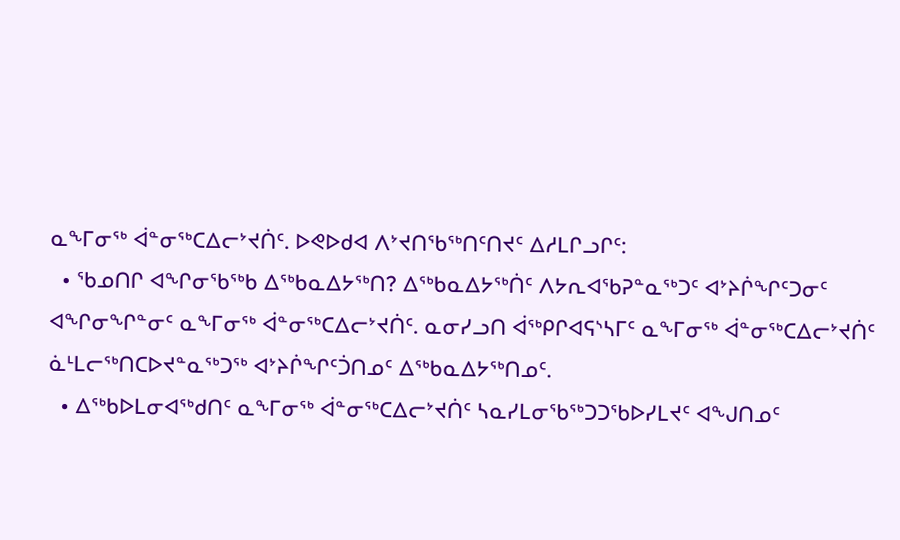ᓇᖕᒥᓂᖅ ᐋᓐᓂᖅᑕᐃᓕᔾᔪᑏᑦ. ᐅᕙᐅᑯᐊ ᐱᔾᔪᑎᖃᖅᑎᑦᑎᔪᑦ ᐃᓱᒪᒋᓗᒋᑦ:
  • ᖃᓄᑎᒋ ᐊᖏᓂᖃᖅᑲ ᐃᖅᑲᓇᐃᔭᖅᑎ? ᐃᖅᑲᓇᐃᔭᖅᑏᑦ ᐱᔭᕆᐊᖃᕈᓐᓇᖅᑐᑦ ᐊᔾᔨᒌᖏᑦᑐᓂᑦ ᐊᖏᓂᖏᓐᓂᑦ ᓇᖕᒥᓂᖅ ᐋᓐᓂᖅᑕᐃᓕᔾᔪᑏᑦ. ᓇᓂᓯᓗᑎ ᐋᖅᑭᒋᐊᕋᔅᓴᒥᑦ ᓇᖕᒥᓂᖅ ᐋᓐᓂᖅᑕᐃᓕᔾᔪᑏᑦ ᓈᒻᒪᓕᖅᑎᑕᐅᔪᓐᓇᖅᑐᖅ ᐊᔾᔨᒌᖏᑦᑑᑎᓄᑦ ᐃᖅᑲᓇᐃᔭᖅᑎᓄᑦ.
  • ᐃᖅᑲᐅᒪᓂᐊᖅᑯᑎᑦ ᓇᖕᒥᓂᖅ ᐋᓐᓂᖅᑕᐃᓕᔾᔪᑏᑦ ᓴᓇᓯᒪᓂᖃᖅᑐᑐᖃᐅᓯᒪᔪᑦ ᐊᖑᑎᓄᑦ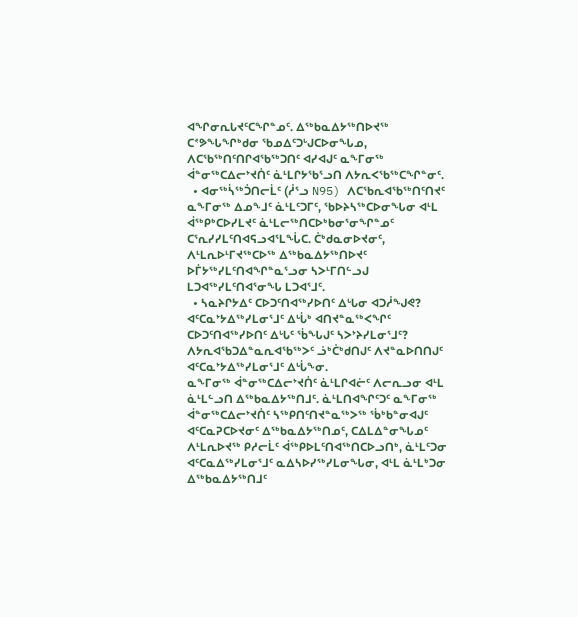ᐊᖏᓂᕆᒐᔪᑦᑕᖏᓐᓄᑦ. ᐃᖅᑲᓇᐃᔭᖅᑎᐅᔪᖅ ᑕᕝᕗᖓᖏᒃᑯᓂ ᖃᓄᐃᑦᑐᒡᒍᑕᐅᓂᖓᓄ, ᐱᑕᖃᖅᑎᑦᑎᒋᐊᖃᖅᑐᑎᑦ ᐊᓯᐊᒍᑦ ᓇᖕᒥᓂᖅ ᐋᓐᓂᖅᑕᐃᓕᔾᔪᑏᑦ ᓈᒻᒪᒋᔭᖃᕐᓗᑎ ᐱᔭᕆᐸᖃᖅᑕᖏᓐᓂᑦ.
  • ᐊᓂᖅᓵᖅᑑᑎᓕᒫᑦ (ᓲᕐᓗ N95) ᐱᑕᖃᕆᐊᖃᖅᑎᑦᑎᔪᑦ ᓇᖕᒥᓂᖅ ᐃᓄᖕᒧᑦ ᓈᒻᒪᑦᑐᒥᑦ, ᖃᐅᔨᓴᖅᑕᐅᓂᖓᓂ ᐊᒻᒪ ᐋᖅᑭᒃᑕᐅᓯᒪᔪᑦ ᓈᒻᒪᓕᖅᑎᑕᐅᒃᑲᓂᕐᓂᖏᓐᓄᑦ ᑕᕐᕆᓯᓯᒪᑦᑎᐊᕋᓗᐊᕐᒪᖔᑕ. ᑖᒃᑯᓇᓂᐅᔪᓂᑦ, ᐱᒻᒪᕆᐅᒻᒥᔪᖅᑕᐅᖅ ᐃᖅᑲᓇᐃᔭᖅᑎᐅᔪᑦ ᐅᒦᔭᖅᓯᒪᑦᑎᐊᖏᓐᓇᕐᓗᓂ ᓴᐳᒻᒥᑎᓪᓗᒍ ᒪᑐᐊᖅᓯᒪᑦᑎᐊᕐᓂᖓ ᒪᑐᐊᕐᒧᑦ.
  • ᓴᓇᔨᒋᔭᐃᑦ ᑕᐅᑐᑦᑎᐊᖅᓯᐅᑎᑦ ᐃᒡᒐᓂ ᐊᑐᓲᖑᕙ? ᐊᑦᑕᓇᔾᔭᐃᖅᓯᒪᓂᕐᒧᑦ ᐃᒡᒑᒃ ᐊᑎᔪᓐᓇᖅᐸᖏᑦ ᑕᐅᑐᑦᑎᐊᖅᓯᐅᑎᑦ ᐃᒡᒐᑦ ᖄᖓᒍᑦ ᓴᐳᔾᔨᓯᒪᓂᕐᒧᑦ? ᐱᔭᕆᐊᖃᑐᐃᓐᓇᕆᐊᖃᖅᐳᑦ ᓘᒃᑖᒃᑯᑎᒍᑦ ᐱᔪᓐᓇᐅᑎᑎᒍᑦ ᐊᑦᑕᓇᔾᔭᐃᖅᓯᒪᓂᕐᒧᑦ ᐃᒡᒑᖕᓂ.
ᓇᖕᒥᓂᖅ ᐋᓐᓂᖅᑕᐃᓕᔾᔪᑏᑦ ᓈᒻᒪᒋᐊᓖᑦ ᐱᓕᕆᓗᓂ ᐊᒻᒪ ᓈᒻᒪᓪᓗᑎ ᐃᖅᑲᓇᐃᔭᖅᑎᒧᑦ. ᓈᒻᒪᑎᐊᖏᑦᑐᑦ ᓇᖕᒥᓂᖅ ᐋᓐᓂᖅᑕᐃᓕᔾᔪᑏᑦ ᓴᖅᑭᑎᑦᑎᔪᓐᓇᖅᐳᖅ ᖄᒃᑲᓐᓂᐊᒍᑦ ᐊᑦᑕᓇᕈᑕᐅᔪᓂᑦ ᐃᖅᑲᓇᐃᔭᖅᑎᓄᑦ, ᑕᐃᒪᐃᓐᓂᖓᓄᑦ ᐱᒻᒪᕆᐅᔪᖅ ᑭᓱᓕᒫᑦ ᐋᖅᑭᐅᒪᑦᑎᐊᖅᑎᑕᐅᓗᑎᒃ, ᓈᒻᒪᑦᑐᓂ ᐊᑦᑕᓇᐃᖅᓯᒪᓂᕐᒧᑦ ᓇᐃᓴᐅᓯᖅᓯᒪᓂᖓᓂ, ᐊᒻᒪ ᓈᒻᒪᒃᑐᓂ ᐃᖅᑲᓇᐃᔭᖅᑎᒧᑦ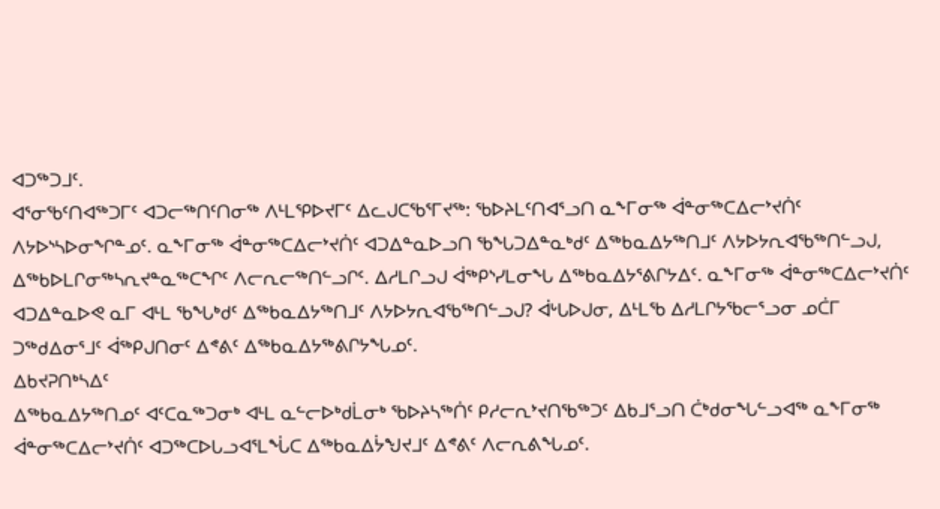ᐊᑐᖅᑐᒧᑦ.
ᐊᕐᓂᖃᑦᑎᐊᖅᑐᒥᑦ ᐊᑐᓕᖅᑎᑦᑎᓂᖅ ᐱᒻᒪᕿᐅᔪᒥᑦ ᐃᓚᒍᑕᖃᕐᒥᔪᖅ: ᖃᐅᔨᒪᑦᑎᐊᕐᓗᑎ ᓇᖕᒥᓂᖅ ᐋᓐᓂᖅᑕᐃᓕᔾᔪᑏᑦ ᐱᔭᐅᔅᓴᐅᓂᖏᓐᓄᑦ. ᓇᖕᒥᓂᖅ ᐋᓐᓂᖅᑕᐃᓕᔾᔪᑏᑦ ᐊᑐᐃᓐᓇᐅᓗᑎ ᖃᖓᑐᐃᓐᓇᒃᑯᑦ ᐃᖅᑲᓇᐃᔭᖅᑎᒧᑦ ᐱᔭᐅᔭᕆᐊᖃᖅᑎᓪᓗᒍ, ᐃᖅᑲᐅᒪᒋᓂᖅᓴᕆᔪᓐᓇᖅᑕᖏᑦ ᐱᓕᕆᓕᖅᑎᓪᓗᒋᑦ. ᐃᓱᒪᒋᓗᒍ ᐋᖅᑭᔅᓯᒪᓂᖓ ᐃᖅᑲᓇᐃᔭᕐᕕᒋᔭᐃᑦ. ᓇᖕᒥᓂᖅ ᐋᓐᓂᖅᑕᐃᓕᔾᔪᑏᑦ ᐊᑐᐃᓐᓇᐅᕙ ᓇᒥ ᐊᒻᒪ ᖃᖓᒃᑯᑦ ᐃᖅᑲᓇᐃᔭᖅᑎᒧᑦ ᐱᔭᐅᔭᕆᐊᖃᖅᑎᓪᓗᒍ? ᐋᒡᒐᐅᒍᓂ, ᐃᒻᒪᖃ ᐃᓱᒪᒋᔭᖃᓕᕐᓗᓂ ᓄᑖᒥ ᑐᖅᑯᐃᓂᕐᒧᑦ ᐋᖅᑭᒍᑎᓂᑦ ᐃᕝᕕᑦ ᐃᖅᑲᓇᐃᔭᖅᕕᒋᔭᖓᓄᑦ.
ᐃᑲᔪᕈᑎᒃᓴᐃᑦ
ᐃᖅᑲᓇᐃᔭᖅᑎᓄᑦ ᐊᑦᑕᓇᖅᑐᓂᒃ ᐊᒻᒪ ᓇᓪᓕᐅᒃᑯᒫᓂᒃ ᖃᐅᔨᓴᖅᑏᑦ ᑭᓱᓕᕆᔾᔪᑎᖃᖅᑐᑦ ᐃᑲᒧᕐᓗᑎ ᑖᒃᑯᓂᖓᓪᓗᐊᖅ ᓇᖕᒥᓂᖅ ᐋᓐᓂᖅᑕᐃᓕᔾᔪᑏᑦ ᐊᑐᖅᑕᐅᒐᓗᐊᕐᒪᖔᑕ ᐃᖅᑲᓇᐃᔮᖑᔪᒧᑦ ᐃᕝᕕᑦ ᐱᓕᕆᕕᖓᓄᑦ.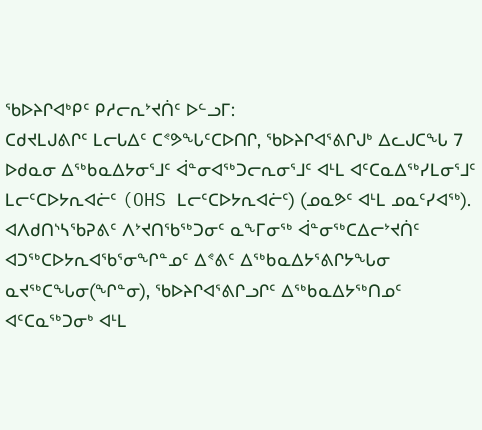ᖃᐅᔨᒋᐊᒃᑭᑦ ᑭᓱᓕᕆᔾᔪᑏᑦ ᐅᓪᓗᒥ:
ᑕᑯᔪᒪᒍᕕᒋᑦ ᒪᓕᒐᐃᑦ ᑕᕝᕗᖓᑦᑕᐅᑎᒋ, ᖃᐅᔨᒋᐊᕐᕕᒋᒍᒃ ᐃᓚᒍᑕᖓ 7 ᐅᑯᓇᓂ ᐃᖅᑲᓇᐃᔭᓂᕐᒧᑦ ᐋᓐᓂᐊᖅᑐᓕᕆᓂᕐᒧᑦ ᐊᒻᒪ ᐊᑦᑕᓇᐃᖅᓯᒪᓂᕐᒧᑦ ᒪᓕᑦᑕᐅᔭᕆᐊᓖᑦ (OHS ᒪᓕᑦᑕᐅᔭᕆᐊᓖᑦ) (ᓄᓇᕗᑦ ᐊᒻᒪ ᓄᓇᑦᓯᐊᖅ). ᐊᐱᑯᑎᔅᓴᖃᕈᕕᑦ ᐱᔾᔪᑎᖃᖅᑐᓂᑦ ᓇᖕᒥᓂᖅ ᐋᓐᓂᖅᑕᐃᓕᔾᔪᑏᑦ ᐊᑐᖅᑕᐅᔭᕆᐊᖃᕐᓂᖏᓐᓄᑦ ᐃᕝᕕᑦ ᐃᖅᑲᓇᐃᔭᕐᕕᒋᔭᖓᓂ ᓇᔪᖅᑕᖓᓂ(ᖏᓐᓂ), ᖃᐅᔨᒋᐊᕐᕕᒋᓗᒋᑦ ᐃᖅᑲᓇᐃᔭᖅᑎᓄᑦ ᐊᑦᑕᓇᖅᑐᓂᒃ ᐊᒻᒪ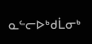ᓇᓪᓕᐅᒃᑯᒫᓂᒃ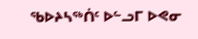ᖃᐅᔨᓴᖅᑏᑦ ᐅᓪᓗᒥ ᐅᕙᓂ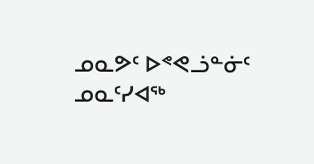ᓄᓇᕗᑦ ᐅᕝᕙᓘᓐᓃᑦ ᓄᓇᑦᓯᐊᖅ